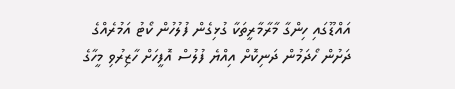އައްޑޫގައި ހިންގާ މާރާމާރީތަކާ ގުޅިގެން ފުލުހުން ކޯޓު އަމުރެއްގެ ދަށުން ހޯދަމުން ދަނިކޮށް އިއްޔެ ފުލުސް އޮފީހަށް ހާޒިރުވި މީހާގެ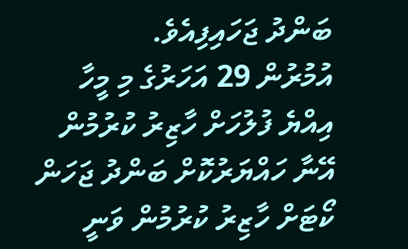ބަންދު ޖަހައިފިއެވެ.
އުމުރުން 29 އަހަރުގެ މި މީހާ އިއްޔެ ފުލުހަށް ހާޒިރު ކުރުމުން އޭނާ ހައްޔަރުކޮށް ބަންދު ޖަހަން ކޯޓަށް ހާޒިރު ކުރުމުން ވަނީ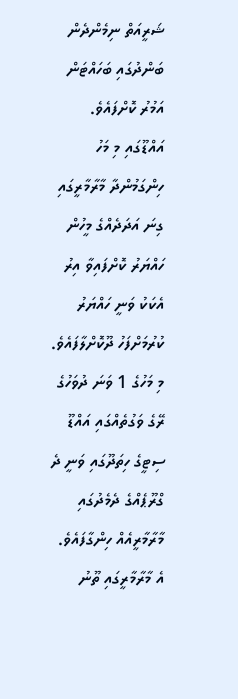ޝަރީއަތް ނިމެންދެން ބަންދުގައި ބަހައްޓަން އަމުރު ކޮށްފައެވެ.
އައްޑޫގައި މި މަހު ހިންގަމުންދާ މާރާމާރީގައި ގިނަ އަދަދެއްގެ މީހުން ހައްޔަރު ކޮށްފައިވާ އިރު އެކަކު ވަނީ ހައްޔަރު ކުރުމަށްފަހު ދޫކޮށްލާފައެވެ.
މި މަހުގެ 1 ވަނަ ދުވަހުގެ ރޭގެ ވަގުތެއްގައި އައްޑޫ ސިޓީގެ ހިތަދޫގައި ވަނީ ދެ ގްރޫޕެއްގެ ދެމެދުގައި މާރާމާރީއެއް ހިންގާފައެވެ. އެ މާރާމާރީގައި ތޫނު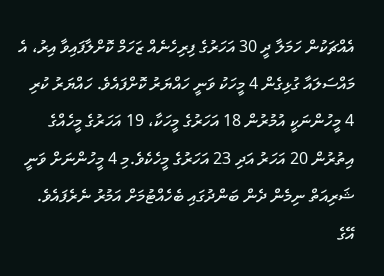އެއްޗަކުން ހަމަލާ ދީ 30 އަހަރުގެ ފިރިހެނެއް ޒަހަމް ކޮށްލާފައިވާ އިރު، އެ މައްސަލައާ ގުޅިގެން 4 މީހަކު ވަނީ ހައްޔަރު ކޮށްފައެވެ. ހައްޔަރު ކުރި 4 މީހުންނަކީ އުމުރުން 18 އަހަރުގެ މީހަކާ، 19 އަހަރުގެ މީހެއްގެ އިތުރުން 20 އަހަރު އަދި 23 އަހަރުގެ މީހެކެވެ.މި 4 މީހުންނަށް ވަނީ ޝަރިއަތް ނިމެން ދެން ބަންދުގައި ބެހެއްޓުމަށް އަމުރު ނެރެފައެވެ.
އޭގެ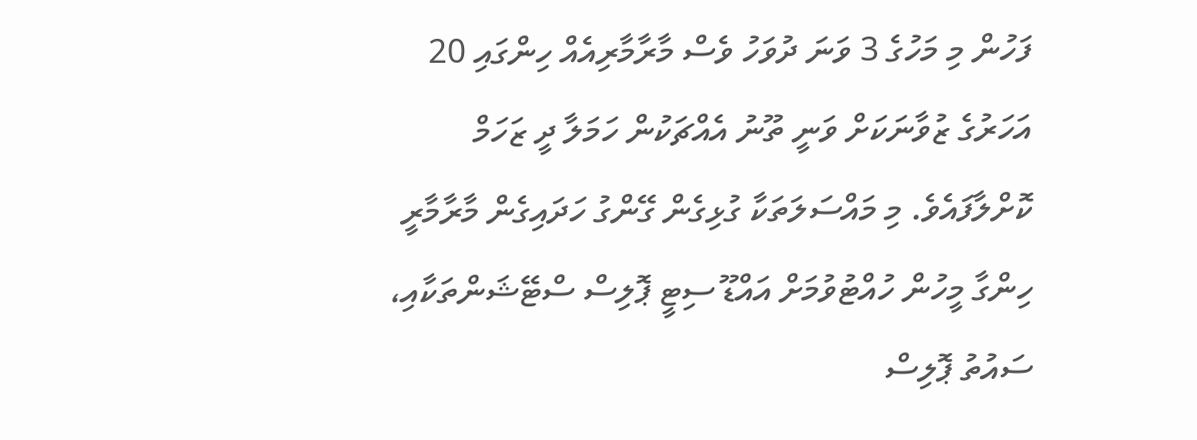ފަހުން މި މަހުގެ 3 ވަނަ ދުވަހު ވެސް މާރާމާރިއެއް ހިންގައި 20 އަހަރުގެ ޒުވާނަކަށް ވަނީ ތޫނު އެއްޗަކުން ހަމަލާ ދީ ޒަހަމް ކޮށްލާފައެވެ. މި މައްސަލަތަކާ ގުޅިގެން ގޭންގު ހަދައިގެން މާރާމާރީ ހިންގާ މީހުން ހުއްޓުވުމަށް އައްޑޫ ސިޓީ ޕޮލިސް ސްޓޭޝަންތަކާއި، ސައުތު ޕޮލިސް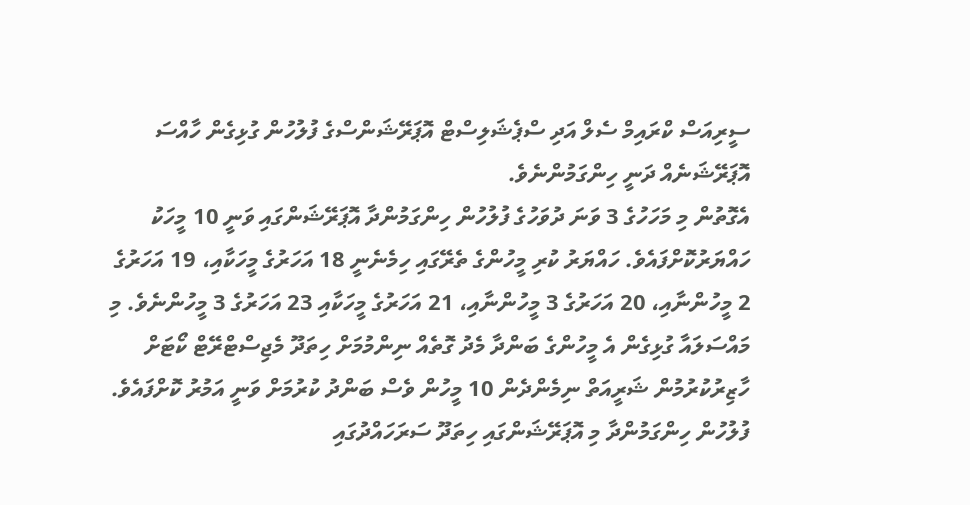ސީރިއަސް ކްރައިމް ސެލް އަދި ސްޕެޝަލިސްޓް އޮޕަރޭޝަންސްގެ ފުލުހުން ގުޅިގެން ހާއްސަ އޮޕަރޭޝަނެއް ދަނީ ހިންގަމުންނެވެ.
އެގޮތުން މި މަހަހުގެ 3 ވަނަ ދުވަހުގެ ފުލުހުން ހިންގަމުންދާ އޮޕަރޭޝަންގައި ވަނީ 10 މީހަކު ހައްޔަރުކޮށްފައެވެ. ހައްޔަރު ކުރި މީހުންގެ ތެރޭގައި ހިމެނެނީ 18 އަހަރުގެ މީހަކާއި، 19 އަހަރުގެ 2 މީހުންނާއި، 20 އަހަރުގެ 3 މީހުންނާއި، 21 އަހަރުގެ މީހަކާއި 23 އަހަރުގެ 3 މީހުންނެވެ. މި މައްސަލައާ ގުޅިގެން އެ މީހުންގެ ބަންދާ މެދު ގޮތެއް ނިންމުމަށް ހިތަދޫ މެޖިސްޓްރޭޓް ކޯޓަށް ހާޒިރުކުރުމުން ޝަރީއަތް ނިމެންދެން 10 މީހުން ވެސް ބަންދު ކުރުމަށް ވަނީ އަމުރު ކޮށްފައެވެ.
ފުލުހުން ހިންގަމުންދާ މި އޮޕަރޭޝަންގައި ހިތަދޫ ސަރަހައްދުގައި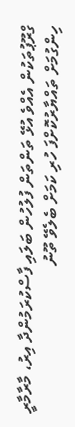ގްރޫޕުތަކުން އެއްވެ އުޅޭ ތަންތަން ފުލުހުން ބަލައި ފާސްކުރަމުންދާ އިރު، މާރާމާރީ ހިންގުމަށް ތައްޔާރުކޮށްފަ ހުރި ކަމަށް ބެލެވޭ ތޫނު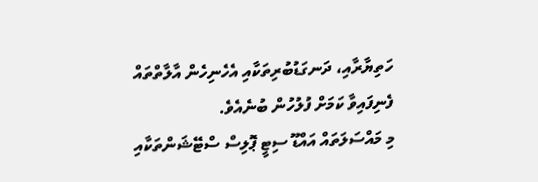ހަތިޔާރާއި، ދަނގަޑުބުރިތަކާއި އެހެނިހެން އާލާތްތައް ފެނިފައިވާ ކަމަށް ފުލުހުން ބުނެއެވެ.
މި މައްސަލަތައް އައްޑޫ ސިޓީ ޕޮލިސް ސްޓޭޝަންތަކާއި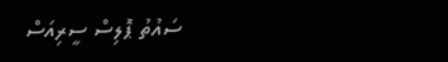ސައުތު ޕޮލިސް ސީރިއަސް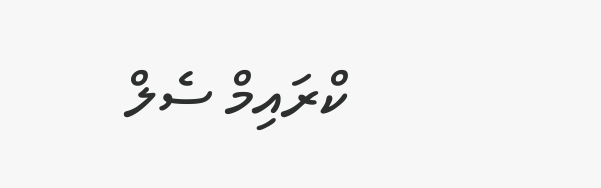ކްރައިމް ސެލް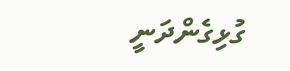ގުޅިގެންދަނީ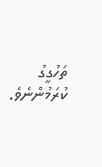ތަހުގީގު ކުރަމުންނެވެ.